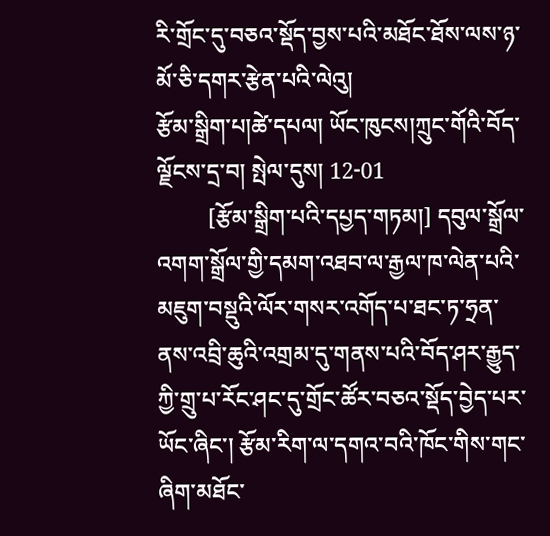རི་གྲོང་དུ་བཅའ་སྡོད་བྱས་པའི་མཐོང་ཐོས་ལས་ཉ་མོ་ཅི་དགར་རྩེན་པའི་ལེའུ།
རྩོམ་སྒྲིག་པ།ཚེ་དཔལ། ཡོང་ཁུངས།ཀྲུང་གོའི་བོད་ལྗོངས་དྲ་བ། སྤེལ་དུས། 12-01
         [རྩོམ་སྒྲིག་པའི་དཔྱད་གཏམ།] དབུལ་སྒྲོལ་འགག་སྒྲོལ་གྱི་དམག་འཐབ་ལ་རྒྱལ་ཁ་ལེན་པའི་མཇུག་བསྡུའི་ལོར་གསར་འགོད་པ་ཐང་ཏ་ཧྲན་ནས་འབྲི་ཆུའི་འགྲམ་དུ་གནས་པའི་བོད་ཤར་རྒྱུད་ཀྱི་གྲུ་པ་རོང་ཤང་དུ་གྲོང་ཚོར་བཅའ་སྡོད་བྱེད་པར་ཡོང་ཞིང་། རྩོམ་རིག་ལ་དགའ་བའི་ཁོང་གིས་གང་ཞིག་མཐོང་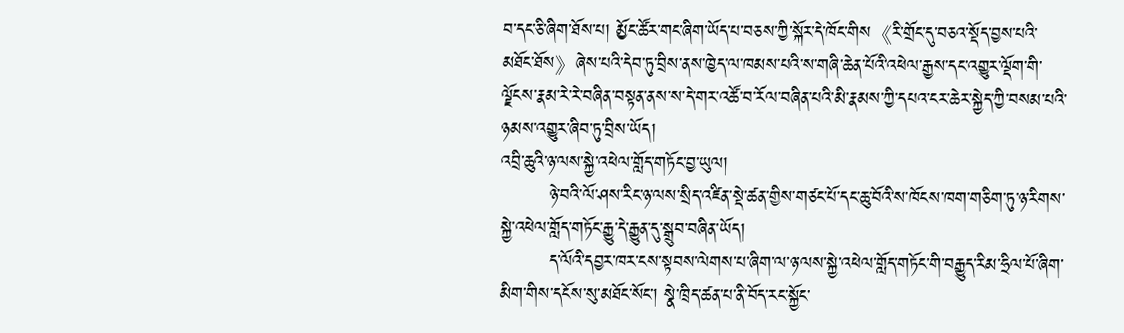བ་དང་ཅི་ཞིག་ཐོས་པ། མྱོང་ཚོར་གང་ཞིག་ཡོད་པ་བཅས་ཀྱི་སྐོར་དེ་ཁོང་གིས《རི་གྲོང་དུ་བཅའ་སྡོད་བྱས་པའི་མཐོང་ཐོས》ཞེས་པའི་དེབ་ཏུ་བྲིས་ནས་ཁྱེད་ལ་ཁམས་པའི་ས་གཞི་ཆེན་པོའི་འཕེལ་རྒྱས་དང་འགྱུར་ལྡོག་གི་ལྗོངས་རྣམ་རེ་རེ་བཞིན་བསྟན་ནས་ས་དེ་གར་འཚོ་བ་རོལ་བཞིན་པའི་མི་རྣམས་ཀྱི་དཔའ་ངར་ཆེར་སྐྱེད་ཀྱི་བསམ་པའི་ཉམས་འགྱུར་ཞིབ་ཏུ་བྲིས་ཡོད།
འབྲི་ཆུའི་ཉ་ལས་སྐྱེ་འཕེལ་གློད་གཏོང་བྱ་ཡུལ།
        ཉེ་བའི་ལོ་ཤས་རིང་ཉ་ལས་སྲིད་འཛིན་སྡེ་ཚན་གྱིས་གཙང་པོ་དང་ཆུ་བོའི་ས་ཁོངས་ཁག་གཅིག་ཏུ་ཉ་རིགས་སྐྱེ་འཕེལ་གློད་གཏོང་རྒྱུ་དེ་རྒྱུན་དུ་སྒྲུབ་བཞིན་ཡོད།
        ད་ལོའི་དབྱར་ཁར་ངས་སྟབས་ལེགས་པ་ཞིག་ལ་ཉ་ལས་སྐྱེ་འཕེལ་གློད་གཏོང་གི་བརྒྱུད་རིམ་ཧྲིལ་པོ་ཞིག་མིག་གིས་དངོས་སུ་མཐོང་སོང་། སྣེ་ཁྲིད་ཚན་པ་ནི་བོད་རང་སྐྱོང་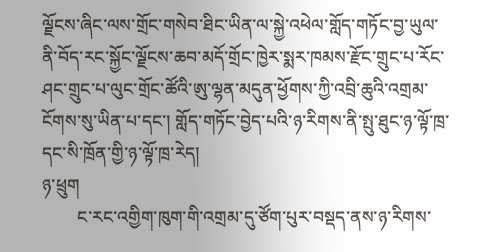ལྗོངས་ཞིང་ལས་གྲོང་གསེབ་ཐིང་ཡིན་ལ་སྐྱེ་འཕེལ་གློད་གཏོང་བྱ་ཡུལ་ནི་བོད་རང་སྐྱོང་ལྗོངས་ཆབ་མདོ་གྲོང་ཁྱེར་སྨར་ཁམས་རྫོང་གྲུང་པ་རོང་ཤང་གྲུང་པ་ལུང་གྲོང་ཚོའི་ཨུ་ལྷན་མདུན་ཕྱོགས་ཀྱི་འབྲི་ཆུའི་འགྲམ་ངོགས་སུ་ཡིན་པ་དང་། གློད་གཏོང་བྱེད་པའི་ཉ་རིགས་ནི་སྤུ་ཐུང་ཉ་ལྟོ་ཁྲ་དང་སི་ཁྲོན་གྱི་ཉ་ལྟོ་ཁྲ་རེད།
ཉ་ཕྲུག
        ང་རང་འགྱིག་ཁུག་གི་འགྲམ་དུ་ཙོག་པུར་བསྡད་ནས་ཉ་རིགས་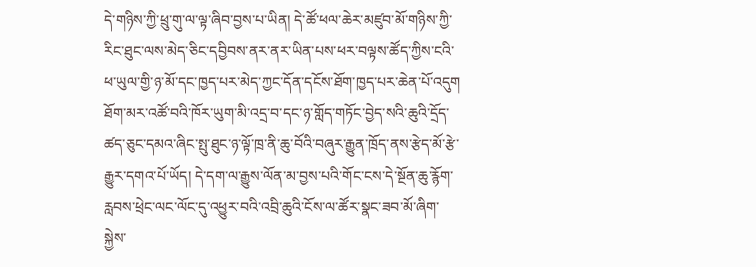དེ་གཉིས་ཀྱི་ཕྲུ་གུ་ལ་ལྟ་ཞིབ་བྱས་པ་ཡིན། དེ་ཚོ་ཕལ་ཆེར་མཛུབ་མོ་གཉིས་ཀྱི་རིང་ཐུང་ལས་མེད་ཅིང་དབྱིབས་ནར་ནར་ཡིན་པས་ཕར་བལྟས་ཚོད་ཀྱིས་ངའི་ཕ་ཡུལ་གྱི་ཉ་མོ་དང་ཁྱད་པར་མེད་ཀྱང་དོན་དངོས་ཐོག་ཁྱད་པར་ཆེན་པོ་འདུག ཐོག་མར་འཚོ་བའི་ཁོར་ཡུག་མི་འདྲ་བ་དང་ཉ་གློད་གཏོང་བྱེད་སའི་ཆུའི་དྲོད་ཚད་ཅུང་དམའ་ཞིང་སྤུ་ཐུང་ཉ་ལྟོ་ཁྲ་ནི་ཆུ་བོའི་བཞུར་རྒྱུན་ཁྲོད་ནས་རྩེད་མོ་རྩེ་རྒྱུར་དགའ་པོ་ཡོད། དེ་དག་ལ་རྒྱུས་ལོན་མ་བྱས་པའི་གོང་ངས་དེ་སྔོན་ཆུ་རྙོག་རླབས་ཕྲེང་ལང་ལོང་དུ་འཕྱུར་བའི་འབྲི་ཆུའི་ངོས་ལ་ཚོར་སྣང་ཟབ་མོ་ཞིག་སྐྱེས་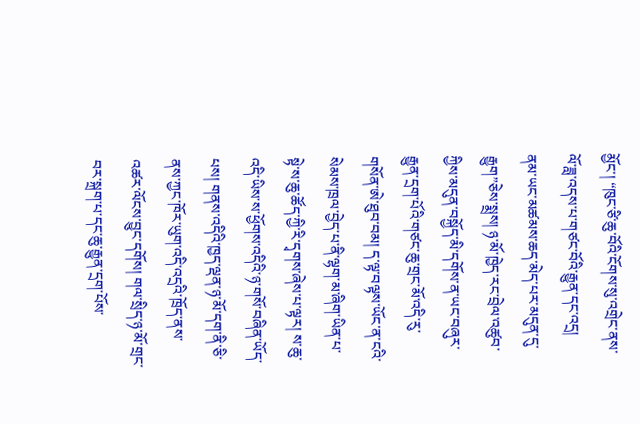མྱོང་། “ཁུང་ཙི་ཆུ་བོའི་ངོགས་སུ་འགྲེང་ནས་ལོ་ཟླ་འདས་པ་གཙང་བོའི་རྒྱུན་དང་འདྲ། ནམ་ཡང་མཚམས་ཆད་མེད་པར་མདུན་དུ་རྒྱུག”ཅེས་སྨྲས། ཉ་མོ་ཁྱེད་རང་བྲེལ་འཚུབ་ཀྱིས་མདུན་བསྐྱོད་མི་དགོས་ན་ཡང་བཞུར་རྒྱུན་དྲག་པོའི་གཙང་ཆུ་གྲང་མོ་འདི་རུ་གསོན་ཨེ་ཐུབ་བམ། ད་ལྟ་བལྟས་ཡོང་ན་ངའི་སེམས་ཁྲལ་བྱེད་པ་ནི་ལྷག་མ་ཞིག་ཡིན་པ་སྟེ་ས་ཆུ་ཚོད་ཀྱི་རི་དྭགས་ཞེས་པ་ལྟར། ས་ཆུ་འདི་ཡིས་ས་ཕྱོགས་འདིའི་ཉ་གསོ་བཞིན་ཡོད་པས། གནས་འདིའི་ཁྱད་ལྡན་ཉ་མོ་དག་ནི་ཅི་ནས་ཀྱང་ཁོར་ཡུག་འདི་འདྲའི་ཁྲོད་ནས་འཚར་ལོངས་བྱུང་དགོས། གལ་སྲིད་ཉ་མོ་གྲང་བར་སྐྲག་པ་དང་ཆུ་རྒྱུན་དྲག་པོས་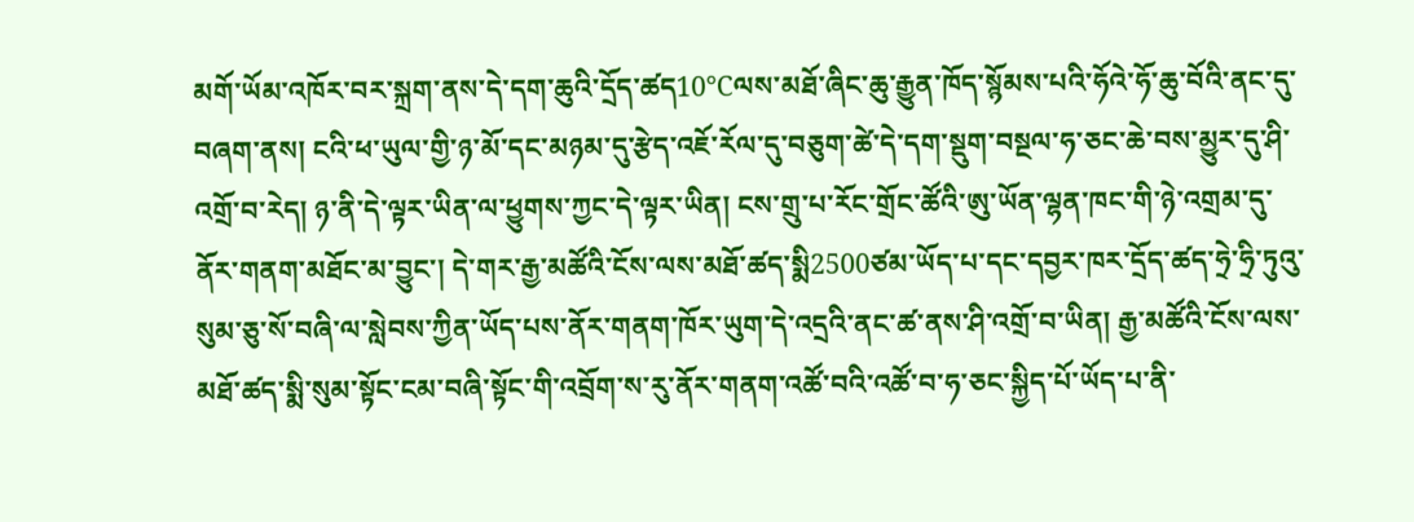མགོ་ཡོམ་འཁོར་བར་སྐྲག་ནས་དེ་དག་ཆུའི་དྲོད་ཚད10℃ལས་མཐོ་ཞིང་ཆུ་རྒྱུན་ཁོད་སྙོམས་པའི་ཧོའེ་ཧོ་ཆུ་བོའི་ནང་དུ་བཞག་ནས། ངའི་ཕ་ཡུལ་གྱི་ཉ་མོ་དང་མཉམ་དུ་རྩེད་འཇོ་རོལ་དུ་བཅུག་ཚེ་དེ་དག་སྡུག་བསྔལ་ཧ་ཅང་ཆེ་བས་མྱུར་དུ་ཤི་འགྲོ་བ་རེད། ཉ་ནི་དེ་ལྟར་ཡིན་ལ་ཕྱུགས་ཀྱང་དེ་ལྟར་ཡིན། ངས་གྲུ་པ་རོང་གྲོང་ཚོའི་ཨུ་ཡོན་ལྷན་ཁང་གི་ཉེ་འགྲམ་དུ་ནོར་གནག་མཐོང་མ་བྱུང་། དེ་གར་རྒྱ་མཚོའི་ངོས་ལས་མཐོ་ཚད་སྨི2500ཙམ་ཡོད་པ་དང་དབྱར་ཁར་དྲོད་ཚད་ཧྲེ་ཧྲི་ཏུའུ་སུམ་ཅུ་སོ་བཞི་ལ་སླེབས་ཀྱིན་ཡོད་པས་ནོར་གནག་ཁོར་ཡུག་དེ་འདྲའི་ནང་ཚ་ནས་ཤི་འགྲོ་བ་ཡིན། རྒྱ་མཚོའི་ངོས་ལས་མཐོ་ཚད་སྨི་སུམ་སྟོང་ངམ་བཞི་སྟོང་གི་འབྲོག་ས་རུ་ནོར་གནག་འཚོ་བའི་འཚོ་བ་ཧ་ཅང་སྐྱིད་པོ་ཡོད་པ་ནི་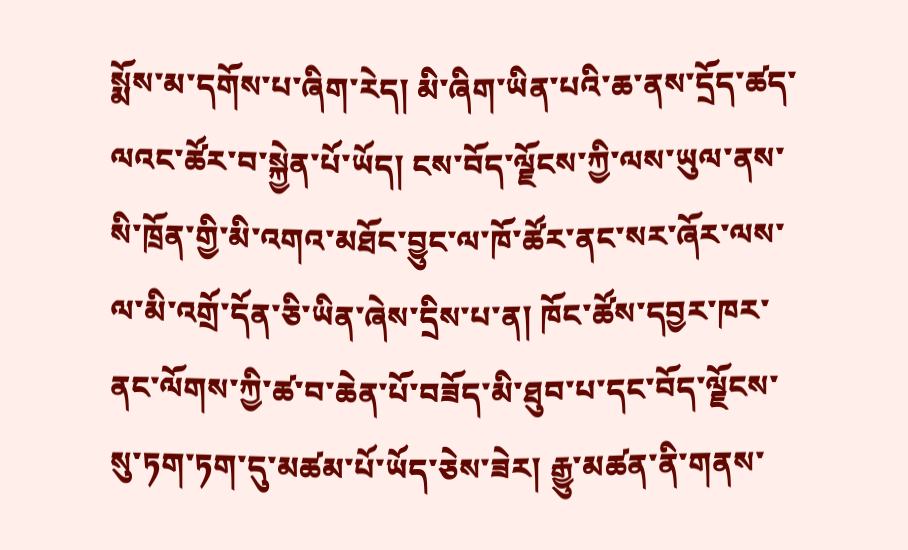སྨོས་མ་དགོས་པ་ཞིག་རེད། མི་ཞིག་ཡིན་པའི་ཆ་ནས་དྲོད་ཚད་ལའང་ཚོར་བ་སྐྱེན་པོ་ཡོད། ངས་བོད་ལྗོངས་ཀྱི་ལས་ཡུལ་ནས་སི་ཁྲོན་གྱི་མི་འགའ་མཐོང་བྱུང་ལ་ཁོ་ཚོར་ནང་སར་ཞོར་ལས་ལ་མི་འགྲོ་དོན་ཅི་ཡིན་ཞེས་དྲིས་པ་ན། ཁོང་ཚོས་དབྱར་ཁར་ནང་ལོགས་ཀྱི་ཚ་བ་ཆེན་པོ་བཟོད་མི་ཐུབ་པ་དང་བོད་ལྗོངས་སུ་ཏག་ཏག་དུ་མཚམ་པོ་ཡོད་ཅེས་ཟེར། རྒྱུ་མཚན་ནི་གནས་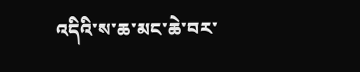འདིའི་ས་ཆ་མང་ཆེ་བར་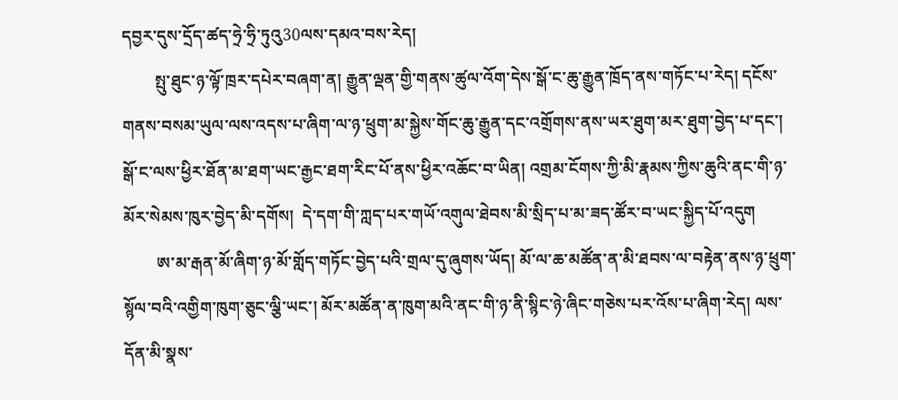དབྱར་དུས་དྲོད་ཚད་ཧྲེ་ཧྲི་ཏུའུ30ལས་དམའ་བས་རེད།
        སྤུ་ཐུང་ཉ་ལྟོ་ཁྲར་དཔེར་བཞག་ན། རྒྱུན་ལྡན་གྱི་གནས་ཚུལ་འོག་དེས་སྒོ་ང་ཆུ་རྒྱུན་ཁྲོད་ནས་གཏོང་པ་རེད། དངོས་གནས་བསམ་ཡུལ་ལས་འདས་པ་ཞིག་ལ་ཉ་ཕྲུག་མ་སྐྱེས་གོང་ཆུ་རྒྱུན་དང་འགྲོགས་ནས་ཡར་ཐུག་མར་ཐུག་བྱེད་པ་དང་། སྒོ་ང་ལས་ཕྱིར་ཐོན་མ་ཐག་ཡང་རྒྱང་ཐག་རིང་པོ་ནས་ཕྱིར་འཆོང་བ་ཡིན། འགྲམ་ངོགས་ཀྱི་མི་རྣམས་ཀྱིས་ཆུའི་ནང་གི་ཉ་མོར་སེམས་ཁུར་བྱེད་མི་དགོས།  དེ་དག་གི་ཀླད་པར་གཡོ་འགུལ་ཐེབས་མི་སྲིད་པ་མ་ཟད་ཚོར་བ་ཡང་སྐྱིད་པོ་འདུག
        ཨ་མ་རྒན་མོ་ཞིག་ཉ་མོ་གློད་གཏོང་བྱེད་པའི་གྲལ་དུ་ཞུགས་ཡོད། མོ་ལ་ཆ་མཚོན་ན་མི་ཐབས་ལ་བརྟེན་ནས་ཉ་ཕྲུག་སྙོལ་བའི་འགྱིག་ཁུག་ཅུང་ལྕི་ཡང་། མོར་མཚོན་ན་ཁུག་མའི་ནང་གི་ཉ་ནི་སྙིང་ཉེ་ཞིང་གཅེས་པར་འོས་པ་ཞིག་རེད། ལས་དོན་མི་སྣས་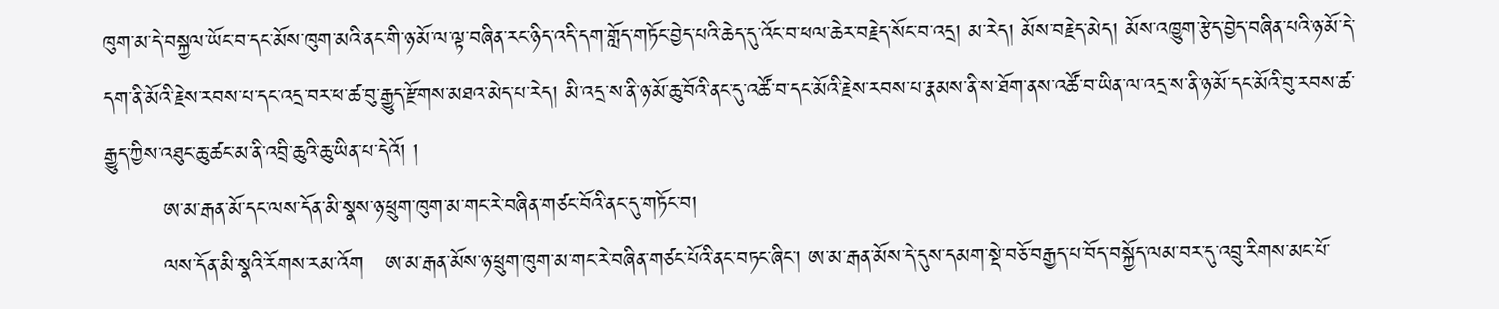ཁུག་མ་དེ་བསྐྱལ་ཡོང་བ་དང་མོས་ཁུག་མའི་ནང་གི་ཉ་མོ་ལ་ལྟ་བཞིན་རང་ཉིད་འདི་དག་གློད་གཏོང་བྱེད་པའི་ཆེད་དུ་འོང་བ་ཕལ་ཆེར་བརྗེད་སོང་བ་འདྲ། མ་རེད། མོས་བརྗེད་མེད། མོས་འཁྱུག་རྩེད་བྱེད་བཞིན་པའི་ཉ་མོ་དེ་དག་ནི་མོའི་རྗེས་རབས་པ་དང་འདྲ་བར་ཕ་ཚ་བུ་རྒྱུད་རྫོགས་མཐའ་མེད་པ་རེད། མི་འདྲ་ས་ནི་ཉ་མོ་ཆུ་བོའི་ནང་དུ་འཚོ་བ་དང་མོའི་རྗེས་རབས་པ་རྣམས་ནི་ས་ཐོག་ནས་འཚོ་བ་ཡིན་ལ་འདྲ་ས་ནི་ཉ་མོ་དང་མོའི་བུ་རབས་ཚ་རྒྱུད་ཀྱིས་འཐུང་ཆུ་ཚང་མ་ནི་འབྲི་ཆུའི་ཆུ་ཡིན་པ་དེའོ། །
        ཨ་མ་རྒན་མོ་དང་ལས་དོན་མི་སྣས་ཉ་ཕྲུག་ཁུག་མ་གང་རེ་བཞིན་གཙང་བོའི་ནང་དུ་གཏོང་བ།
        ལས་དོན་མི་སྣའི་རོགས་རམ་འོག   ཨ་མ་རྒན་མོས་ཉ་ཕྲུག་ཁུག་མ་གང་རེ་བཞིན་གཙང་པོའི་ནང་བཏང་ཞིང་། ཨ་མ་རྒན་མོས་དེ་དུས་དམག་སྡེ་བཅོ་བརྒྱད་པ་བོད་བསྐྱོད་ལམ་བར་དུ་འབྲུ་རིགས་མང་པོ་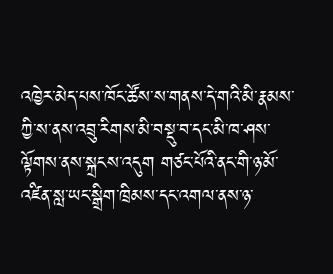འཁྱེར་མེད་པས་ཁོང་ཚོས་ས་གནས་དེ་གའི་མི་རྣམས་ཀྱི་ས་ནས་འབྲུ་རིགས་མི་བསྡུ་བ་དང་མི་ཁ་ཤས་ལྟོགས་ནས་སྐྲངས་འདུག གཙང་པོའི་ནང་གི་ཉ་མོ་འཛིན་སླ་ཡང་སྒྲིག་ཁྲིམས་དང་འགལ་ནས་ཉ་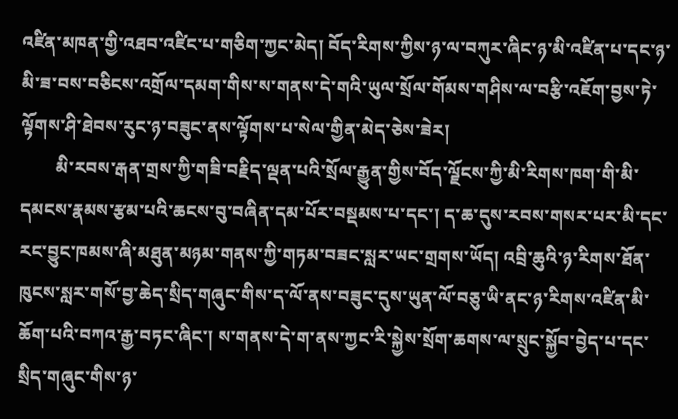འཛིན་མཁན་གྱི་འཐབ་འཛིང་པ་གཅིག་ཀྱང་མེད། བོད་རིགས་ཀྱིས་ཉ་ལ་བཀུར་ཞིང་ཉ་མི་འཛིན་པ་དང་ཉ་མི་ཟ་བས་བཅིངས་འགྲོལ་དམག་གིས་ས་གནས་དེ་གའི་ཡུལ་སྲོལ་གོམས་གཤིས་ལ་བརྩི་འཇོག་བྱས་ཏེ་ལྟོགས་ཤི་ཐེབས་རུང་ཉ་བཟུང་ནས་ལྟོགས་པ་སེལ་གྱིན་མེད་ཅེས་ཟེར།
        མི་རབས་རྒན་གྲས་ཀྱི་གཟི་བརྗིད་ལྡན་པའི་སྲོལ་རྒྱུན་གྱིས་བོད་ལྗོངས་ཀྱི་མི་རིགས་ཁག་གི་མི་དམངས་རྣམས་རྩམ་པའི་ཆངས་བུ་བཞིན་དམ་པོར་བསྡམས་པ་དང་། ད་ཆ་དུས་རབས་གསར་པར་མི་དང་རང་བྱུང་ཁམས་ཞི་མཐུན་མཉམ་གནས་ཀྱི་གཏམ་བཟང་སླར་ཡང་གྲགས་ཡོད། འབྲི་ཆུའི་ཉ་རིགས་ཐོན་ཁུངས་སླར་གསོ་བྱ་ཆེད་སྲིད་གཞུང་གིས་ད་ལོ་ནས་བཟུང་དུས་ཡུན་ལོ་བཅུ་ཡི་ནང་ཉ་རིགས་འཛིན་མི་ཆོག་པའི་བཀའ་རྒྱ་བཏང་ཞིང་། ས་གནས་དེ་ག་ནས་ཀྱང་རི་སྐྱེས་སྲོག་ཆགས་ལ་སྲུང་སྐྱོབ་བྱེད་པ་དང་སྲིད་གཞུང་གིས་ཉ་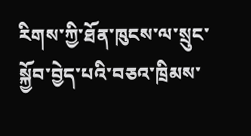རིགས་ཀྱི་ཐོན་ཁུངས་ལ་སྲུང་སྐྱོབ་བྱེད་པའི་བཅའ་ཁྲིམས་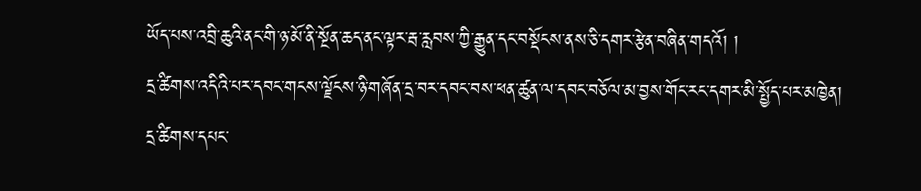ཡོད་པས་འབྲི་ཆུའི་ནང་གི་ཉ་མོ་ནི་སྔོན་ཆད་ནང་ལྟར་རྦ་རླབས་ཀྱི་རྒྱུན་དང་བསྡོངས་ནས་ཅི་དགར་རྩེན་བཞིན་གདའོ། །
དྲ་ཚིགས་འདིའི་པར་དབང་གངས་ལྗོངས་ཉི་གཞོན་དྲ་བར་དབང་བས་ཕན་ཚུན་ལ་དབང་བཅོལ་མ་བྱས་གོང་རང་དགར་མི་སྤྱོད་པར་མཁྱེན།
དྲ་ཚིགས་དཔང་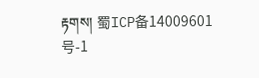རྟགས། 蜀ICP备14009601号-1